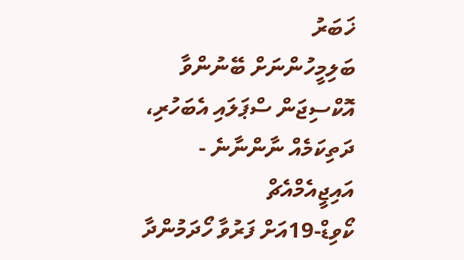ޚަބަރު
ބަލިމީހުންނަށް ބޭނުންވާ އޮކްސިޖަން ސްޕަލައި އެބަހުރި، ދަތިކަމެއް ނާންނާނެ - އައިޖީއެމްއެޗް
ކޯވިޑް-19އަށް ފަރުވާ ހޯދަމުންދާ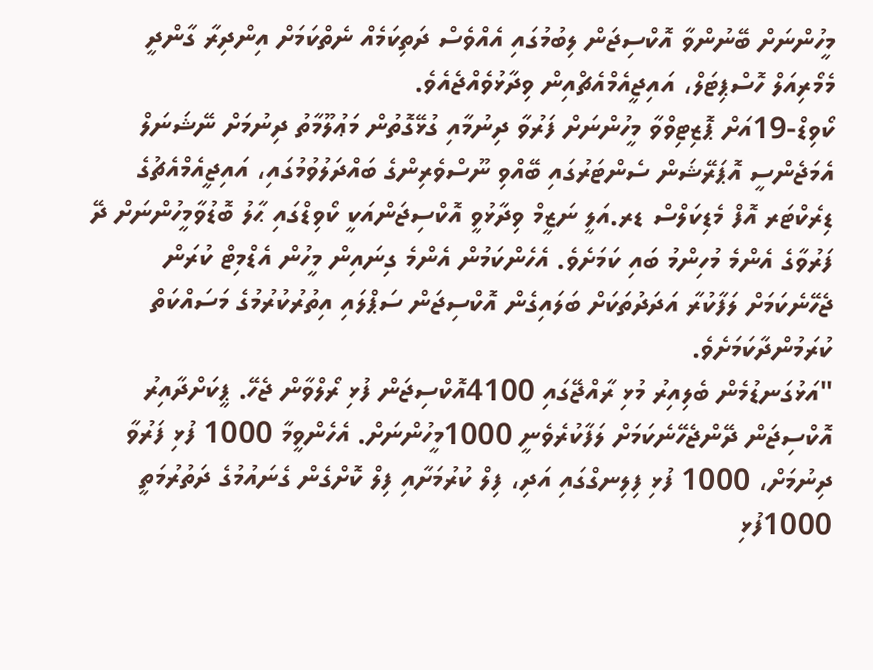މީހުންނަށް ބޭނުންވާ އޮކްސިޖަން ލިބުމުގައި އެއްވެސް ދަތިކަމެއް ނެތްކަމަށް އިންދިރާ ގާންދީ މެމޯރިއަލް ހޮސްޕިޓަލް، އައިޖީއެމްއެޗްއިން ވިދާޅުވެއްޖެއެވެ.
ކޯވިޑް-19އަށް ޕޮޒިޓިވްވާ މީހުންނަށް ފަރުވާ ދިނުމާއި ގުޅޭގޮތުން މަޢުލޫމާތު ދިނުމަށް ނޭޝަނަލް އެމަޖެންސީ އޮޕަރޭޝަން ސެންޓަރުގައި ބޭއްވި ނޫސްވެރިންގެ ބައްދަލުވުމުގައި، އައިޖީއެމްއެޗުގެ ޑިރެކްޓަރ އޮފް މެޑިކަލްސް ޑރ.އަލީ ނަޒީމް ވިދާޅުވީ އޮކްސިޖަންއަކީ ކޯވިޑްގައި ޙާލު ބޮޑުވާމީހުންނަށް ދޭ ފަރުވާގެ އެންމެ މުހިންމު ބައި ކަމަށެވެ. އެހެންކަމުން އެންމެ ގިނައިން މީހުން އެޑްމިޓް ކުރަން ޖެހޭނެކަމަށް ލަފާކުރާ އަދަދުތަކަށް ބަލައިގެން އޮކްސިޖަން ސަޕްލައި އިތުރުކުރުމުގެ މަސައްކަތް ކުރަމުންދާކަމަށެވެ.
"އަޅުގަނޑުމެން ބެލިއިރު މުޅި ރާއްޖޭގައި 4100އޮކްސިޖަން ފުޅި ރޯލްވާން ޖެހޭ. ޕީކަށްދާއިރު އޮކްސިޖަން ދޭންޖެހޭނެކަމަށް ލަފާކުރެވެނީ 1000މީހުންނަށް. އެހެންވީމާ 1000 ފުޅި ފަރުވާ ދިނުމަށް، 1000 ފުޅި ފިލިނގްގައި އަދި، ފިލް ކުރުމަށާއި ފިލް ކޮށްގެން ގެނައުމުގެ ދަތުރުމަތީ 1000ފުޅި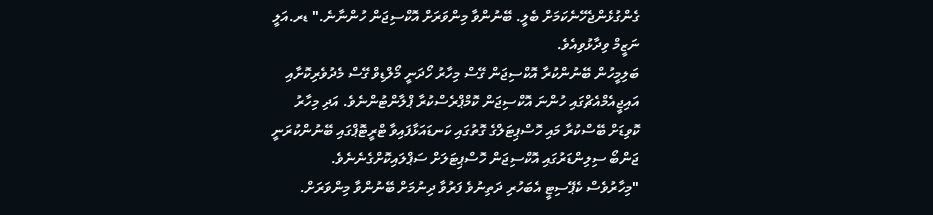ގެންގުޅެންޖެހޭނެކަމަށް ބެލީ. ބޭނުންވާ މިންވަރަށް އޮކްސިޖަން ހުންނާނެ." ޑރ.އަލީ ނަޒީމް ވިދާޅުވިއެވެ.
ބަލިމީހުން ބޭނުންކުރާ އޮކްސިޖަން ގޭސް މިހާރު ހޯދަނީ މޯލްޑިވް ގޭސް މެދުވެރިކޮށާއި އައިޖީއެމްއެޗްގައި ހުންނަ އޮކްސިޖަން ކޮމްޕްރެސްކުރާ ޕްލާންޓުންނެވެ. އަދި މިހާރު ކޮވިޑަށް ބޭސްކުރާ މައި ހޮސްޕިޓަލްގެ ގޮތުގައި ކަނޑައަޅާފައިވާ ޓްރީޓޮޕްގައި ބޭނުންކުރަނީ ޖަންބޯ ސިލިންޑަރުގައި އޮކްސިޖަން ހޮސްޕިޓަލަށް ސަޕްލައިކޮށްގެނެނެވެ.
"މިހާރުވެސް ކެޕޭސިޓީ އެބަހުރި ދަތިނުވެ ފަރުވާ ދިނުމަށް ބޭނުންވާ މިންވަރަށް.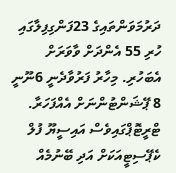ދަރުމަވަންތައިގެ 23ފަންގިފިލާގައި ހުރި 55 އެންދަށް ވާވަރަށް އެބަހުރި. މިހާރު ފަރުވާދެނީ 6ނޫނީ 8 ޕޭޝަންޓުންނަށް އެއްފަހަރާ. ޓްރީޓޮޕްގައިވެސް އައިސީޔޫ ފުލް ކެޕޭސިޓީއަކަށް އަދި ބޭނުމެއް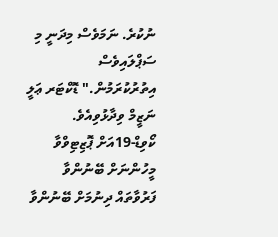ނުކުރެ. ނަމަވެސް މިދަނީ މި ސަޕްލައިވެސް އިތުރުކުރަމުން." ޑޮކްޓަރ ޢަލީ ނަޒީމް ވިދާޅުވިއެވެ.
ކޯވިޑް-19އަށް ޕޮޒިޓިވްވާ މީހުންނަށް ބޭނުންވާ ފަރުވާތައް ދިނުމަށް ބޭނުންވާ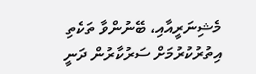މެޝިނަރީއާއި، ބޭނުންވާ ތަކެތި އިތުރުކުރުމަށް ސަރުކާރުން ދަނީ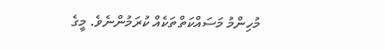މުހިންމު މަސައްކަތްތަކެއް ކުރަމުންނެވެ. މީގެ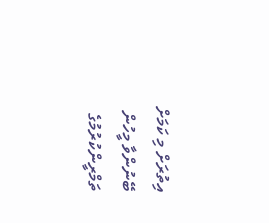އިތުރަށް މި ކަމަށް ބޭނުންވާ މީހުން ތަމްރީންކުރުމުގެ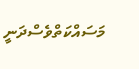މަސައްކަތްވެސްދަނީ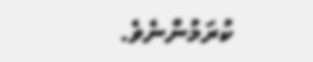ކުރަމުންނެވެ.